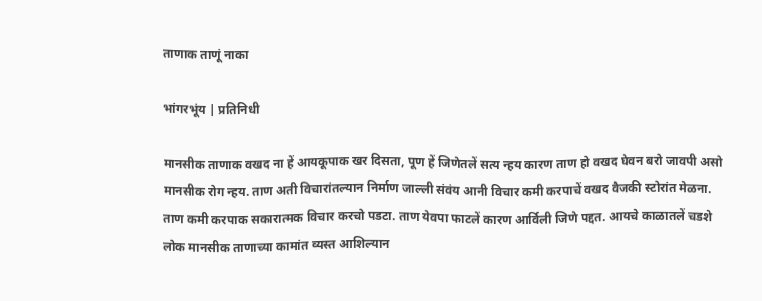ताणाक ताणूं नाका

भांगरभूंय | प्रतिनिधी

मानसीक ताणाक वखद ना हें आयकूपाक खर दिसता, पूण हें जिणेतलें सत्य न्हय कारण ताण हो वखद घेवन बरो जावपी असो मानसीक रोग न्हय. ताण अती विचारांतल्यान निर्माण जाल्ली संवंय आनी विचार कमी करपाचें वखद वैजकी स्टोरांत मेळना. ताण कमी करपाक सकारात्मक विचार करचो पडटा. ताण येवपा फाटलें कारण आर्विली जिणे पद्दत. आयचे काळातलें चडशे लोक मानसीक ताणाच्या कामांत व्यस्त आशिल्यान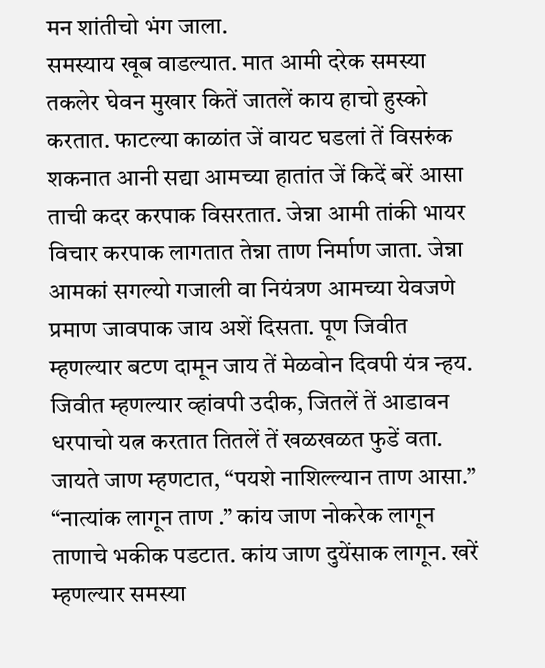मन शांतीचो भंग जाला.
समस्याय खूब वाडल्यात. मात आमी दरेक समस्या तकलेर घेवन मुखार कितें जातलें काय हाचो हुस्को करतात. फाटल्या काळांत जें वायट घडलां तें विसरुंक शकनात आनी सद्या आमच्या हातांत जें किदें बरें आसा ताची कदर करपाक विसरतात. जेन्ना आमी तांकी भायर विचार करपाक लागतात तेन्ना ताण निर्माण जाता. जेन्ना आमकां सगल्यो गजाली वा नियंत्रण आमच्या येवजणे प्रमाण जावपाक जाय अशें दिसता. पूण जिवीत म्हणल्यार बटण दामून जाय तें मेळवोन दिवपी यंत्र न्हय. जिवीत म्हणल्यार व्हांवपी उदीक, जितलें तें आडावन धरपाचो यत्न करतात तितलें तें खळखळत फुडें वता. जायते जाण म्हणटात, “पयशे नाशिल्ल्यान ताण आसा.” “नात्यांक लागून ताण .” कांय जाण नोकरेक लागून ताणाचे भकीक पडटात. कांय जाण दुयेंसाक लागून. खरें म्हणल्यार समस्या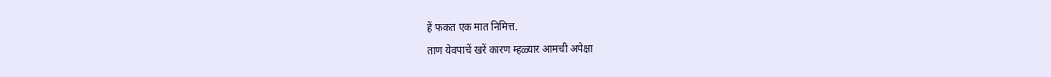हें फकत एक मात निमित्त.
ताण येवपाचें खरें कारण म्हळ्यार आमची अपेक्षा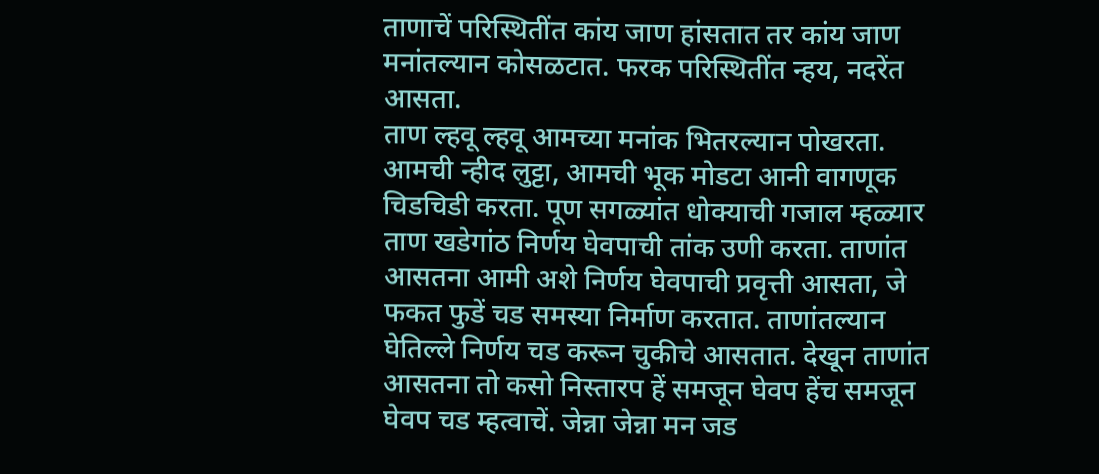ताणाचें परिस्थितींत कांय जाण हांसतात तर कांय जाण मनांतल्यान कोसळटात. फरक परिस्थितींत न्हय, नदरेंत आसता.
ताण ल्हवू ल्हवू आमच्या मनांक भितरल्यान पोखरता. आमची न्हीद लुट्टा, आमची भूक मोडटा आनी वागणूक चिडचिडी करता. पूण सगळ्यांत धोक्याची गजाल म्हळ्यार ताण खडेगांठ निर्णय घेवपाची तांक उणी करता. ताणांत आसतना आमी अशे निर्णय घेवपाची प्रवृत्ती आसता, जे फकत फुडें चड समस्या निर्माण करतात. ताणांतल्यान घेतिल्ले निर्णय चड करून चुकीचे आसतात. देखून ताणांत आसतना तो कसो निस्तारप हें समजून घेवप हेंच समजून घेवप चड म्हत्वाचें. जेन्ना जेन्ना मन जड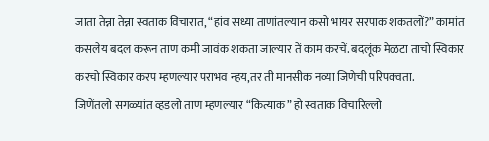जाता तेन्ना तेन्ना स्वताक विचारात, “हांव सध्या ताणांतल्यान कसो भायर सरपाक शकतलों?” कामांत कसलेय बदल करून ताण कमी जावंक शकता जाल्यार तें काम करचें. बदलूंक मेळटा ताचो स्विकार करचो स्विकार करप म्हणल्यार पराभव न्हय,तर ती मानसीक नव्या जिणेची परिपक्वता.
जिणेंतलो सगळ्यांत व्हडलो ताण म्हणल्यार “कित्याक” हो स्वताक विचारिल्लो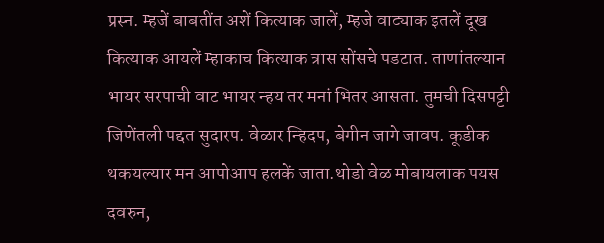प्रस्न. म्हजें बाबतींत अशें कित्याक जालें, म्हजे वाट्याक इतलें दूख कित्याक आयलें म्हाकाच कित्याक त्रास सोंसचे पडटात. ताणांतल्यान भायर सरपाची वाट भायर न्हय तर मनां भितर आसता. तुमची दिसपट्टी जिणेंतली पद्दत सुदारप. वेळार न्हिदप, बेगीन जागे जावप. कूडीक थकयल्यार मन आपोआप हलकें जाता.थोडो वेळ मोबायलाक पयस दवरुन,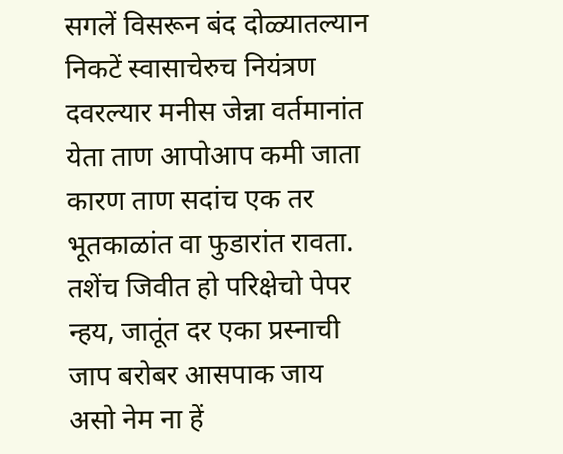सगलें विसरून बंद दोळ्यातल्यान निकटें स्वासाचेरुच नियंत्रण दवरल्यार मनीस जेन्ना वर्तमानांत येता ताण आपोआप कमी जाता कारण ताण सदांच एक तर भूतकाळांत वा फुडारांत रावता.
तशेंच जिवीत हो परिक्षेचो पेपर न्हय, जातूंत दर एका प्रस्नाची जाप बरोबर आसपाक जाय असो नेम ना हें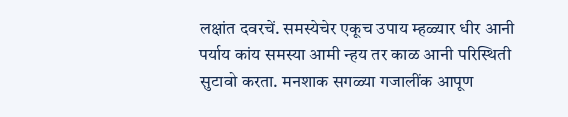लक्षांत दवरचें. समस्येचेर एकूच उपाय म्हळ्यार धीर आनी पर्याय कांय समस्या आमी न्हय तर काळ आनी परिस्थिती सुटावो करता. मनशाक सगळ्या गजालींक आपूण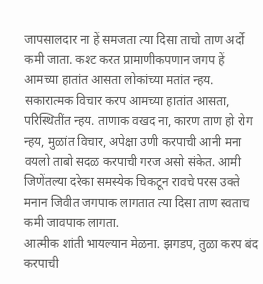जापसालदार ना हें समजता त्या दिसा ताचो ताण अर्दो कमी जाता. कश्ट करत प्रामाणीकपणान जगप हें आमच्या हातांत आसता लोकांच्या मतांत न्हय. सकारात्मक विचार करप आमच्या हातांत आसता, परिस्थितींत न्हय. ताणाक वखद ना, कारण ताण हो रोग न्हय, मुळांत विचार, अपेक्षा उणी करपाची आनी मना वयलो ताबो सदळ करपाची गरज असो संकेत. आमी जिणेंतल्या दरेका समस्येक चिकटून रावचे परस उक्ते मनान जिवीत जगपाक लागतात त्या दिसा ताण स्वताच कमी जावपाक लागता.
आत्मीक शांती भायल्यान मेळना. झगडप, तुळा करप बंद करपाची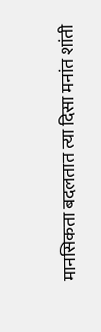मानसिकता बदलतात त्या दिसा मनांत शांती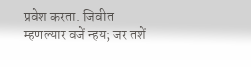प्रवेश करता. जिवीत म्हणल्यार वजें न्हय; जर तशें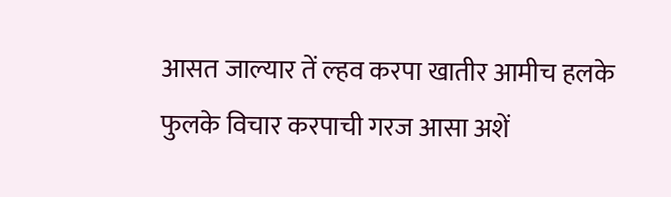आसत जाल्यार तें ल्हव करपा खातीर आमीच हलके फुलके विचार करपाची गरज आसा अशें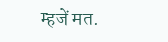म्हजें मत.